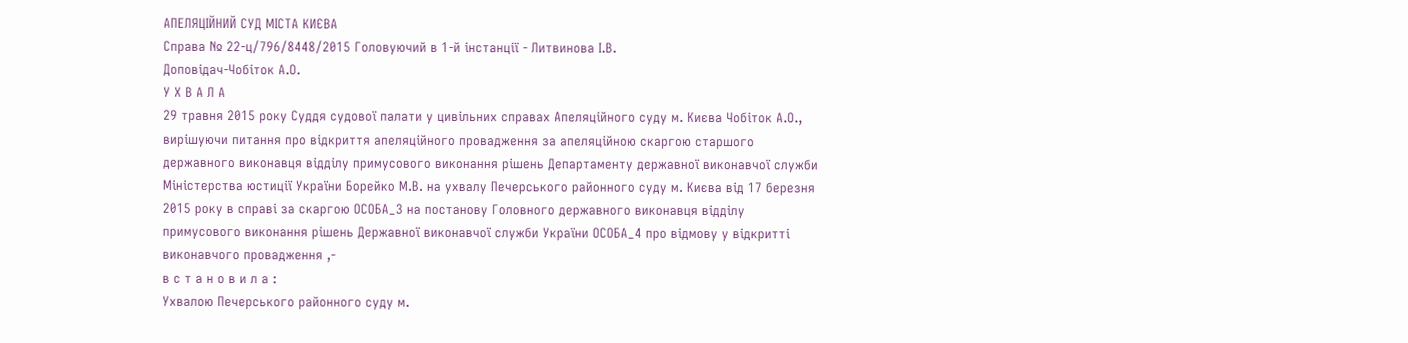АПЕЛЯЦІЙНИЙ СУД МІСТА КИЄВА
Справа № 22-ц/796/8448/2015 Головуючий в 1-й інстанції - Литвинова І.В.
Доповідач-Чобіток А.О.
У Х В А Л А
29 травня 2015 року Суддя судової палати у цивільних справах Апеляційного суду м. Києва Чобіток А.О., вирішуючи питання про відкриття апеляційного провадження за апеляційною скаргою старшого державного виконавця відділу примусового виконання рішень Департаменту державної виконавчої служби Міністерства юстиції України Борейко М.В. на ухвалу Печерського районного суду м. Києва від 17 березня 2015 року в справі за скаргою ОСОБА_3 на постанову Головного державного виконавця відділу примусового виконання рішень Державної виконавчої служби України ОСОБА_4 про відмову у відкритті виконавчого провадження ,-
в с т а н о в и л а :
Ухвалою Печерського районного суду м.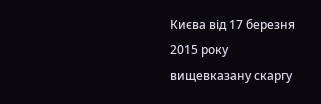Києва від 17 березня 2015 року вищевказану скаргу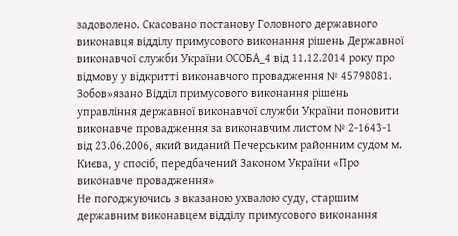задоволено. Скасовано постанову Головного державного виконавця відділу примусового виконання рішень Державної виконавчої служби України ОСОБА_4 від 11.12.2014 року про відмову у відкритті виконавчого провадження № 45798081. Зобов»язано Відділ примусового виконання рішень управління державної виконавчої служби України поновити виконавче провадження за виконавчим листом № 2-1643-1 від 23.06.2006, який виданий Печерським районним судом м. Києва, у спосіб, передбачений Законом України «Про виконавче провадження»
Не погоджуючись з вказаною ухвалою суду, старшим державним виконавцем відділу примусового виконання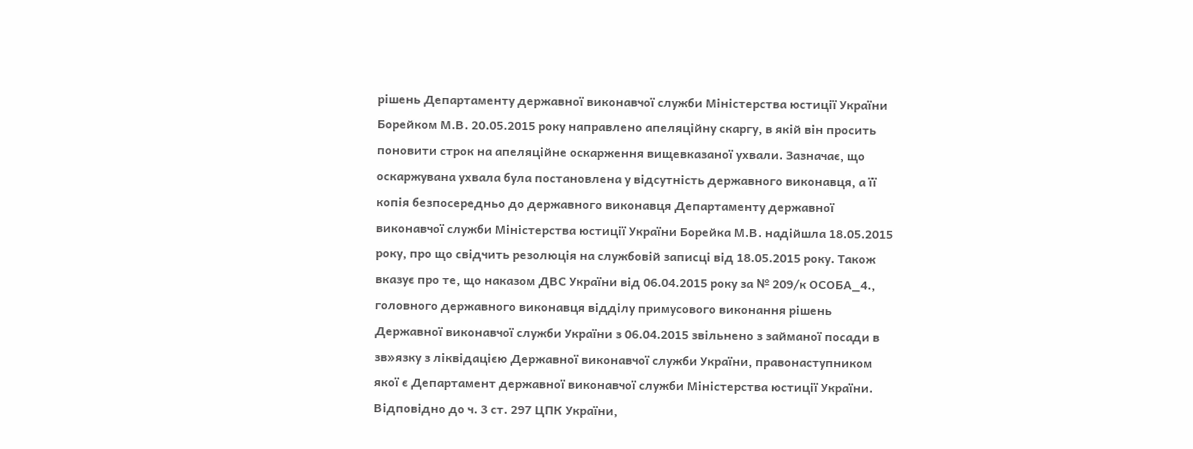рішень Департаменту державної виконавчої служби Міністерства юстиції України Борейком М.В. 20.05.2015 року направлено апеляційну скаргу, в якій він просить поновити строк на апеляційне оскарження вищевказаної ухвали. Зазначає, що оскаржувана ухвала була постановлена у відсутність державного виконавця, а її копія безпосередньо до державного виконавця Департаменту державної виконавчої служби Міністерства юстиції України Борейка М.В. надійшла 18.05.2015 року, про що свідчить резолюція на службовій записці від 18.05.2015 року. Також вказує про те, що наказом ДВС України від 06.04.2015 року за № 209/к ОСОБА_4., головного державного виконавця відділу примусового виконання рішень Державної виконавчої служби України з 06.04.2015 звільнено з займаної посади в зв»язку з ліквідацією Державної виконавчої служби України, правонаступником якої є Департамент державної виконавчої служби Міністерства юстиції України.
Відповідно до ч. 3 ст. 297 ЦПК України,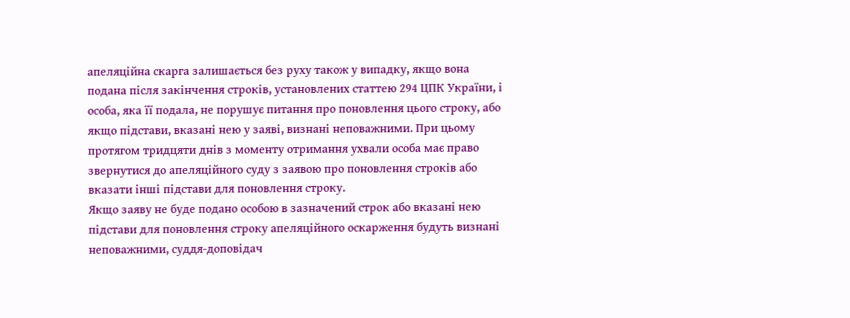апеляційна скарга залишається без руху також у випадку, якщо вона подана після закінчення строків, установлених статтею 294 ЦПК України, і особа, яка її подала, не порушує питання про поновлення цього строку, або якщо підстави, вказані нею у заяві, визнані неповажними. При цьому протягом тридцяти днів з моменту отримання ухвали особа має право звернутися до апеляційного суду з заявою про поновлення строків або вказати інші підстави для поновлення строку.
Якщо заяву не буде подано особою в зазначений строк або вказані нею підстави для поновлення строку апеляційного оскарження будуть визнані неповажними, суддя-доповідач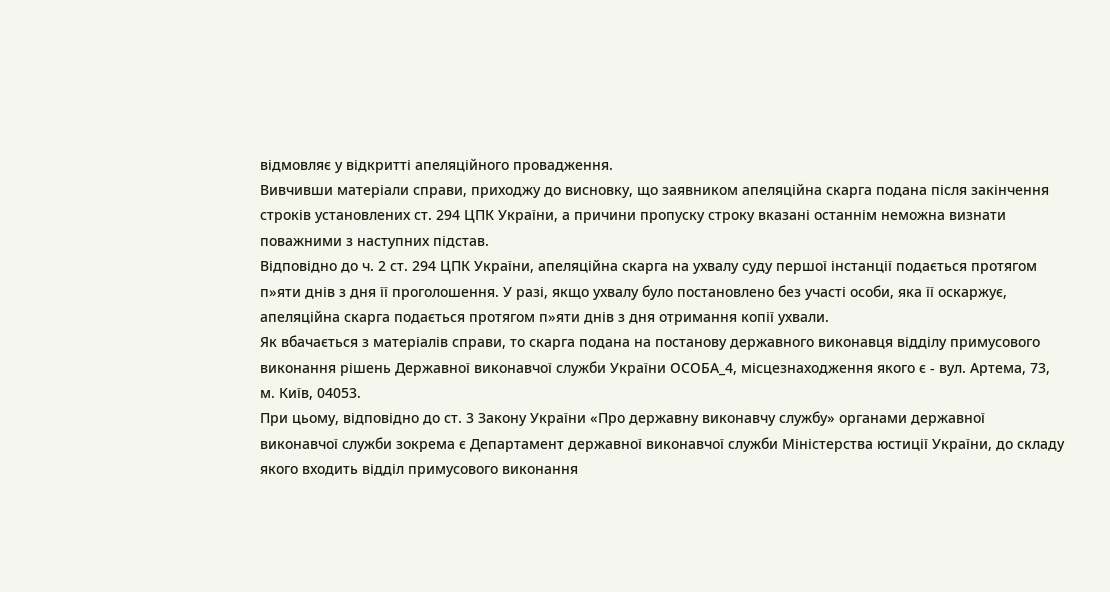відмовляє у відкритті апеляційного провадження.
Вивчивши матеріали справи, приходжу до висновку, що заявником апеляційна скарга подана після закінчення строків установлених ст. 294 ЦПК України, а причини пропуску строку вказані останнім неможна визнати поважними з наступних підстав.
Відповідно до ч. 2 ст. 294 ЦПК України, апеляційна скарга на ухвалу суду першої інстанції подається протягом п»яти днів з дня її проголошення. У разі, якщо ухвалу було постановлено без участі особи, яка її оскаржує, апеляційна скарга подається протягом п»яти днів з дня отримання копії ухвали.
Як вбачається з матеріалів справи, то скарга подана на постанову державного виконавця відділу примусового виконання рішень Державної виконавчої служби України ОСОБА_4, місцезнаходження якого є - вул. Артема, 73, м. Київ, 04053.
При цьому, відповідно до ст. 3 Закону України «Про державну виконавчу службу» органами державної виконавчої служби зокрема є Департамент державної виконавчої служби Міністерства юстиції України, до складу якого входить відділ примусового виконання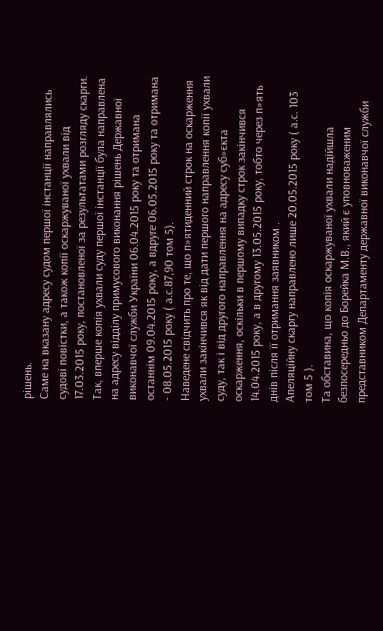рішень.
Саме на вказану адресу судом першої інстанції направлялись судові повістки, а також копії оскаржуваної ухвали від 17.03.2015 року, постановленої за результатами розгляду скарги.
Так, вперше копія ухвали суду першої інстанції була направлена на адресу відділу примусового виконання рішень Державної виконавчої служби України 06.04.2015 року та отримана останнім 09.04.2015 року, а вдруге 06.05.2015 року та отримана - 08.05.2015 року ( а.с.87,90 том 5).
Наведене свідчить про те, що п»ятиденний строк на оскарження ухвали закінчився як від дати першого направлення копії ухвали суду, так і від другого направлення на адресу суб»єкта оскарження, оскільки в першому випадку строк закінчився 14.04.2015 року, а в другому 13.05.2015 року, тобто через п»ять днів після її отримання заявником .
Апеляційну скаргу направлено лише 20.05.2015 року ( а.с. 103 том 5 ).
Та обставина, що копія оскаржуваної ухвали надійшла безпосередньо до Борейка М.В., який є уповноваженим представником Департаменту державної виконавчої служби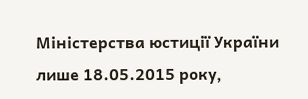Міністерства юстиції України лише 18.05.2015 року,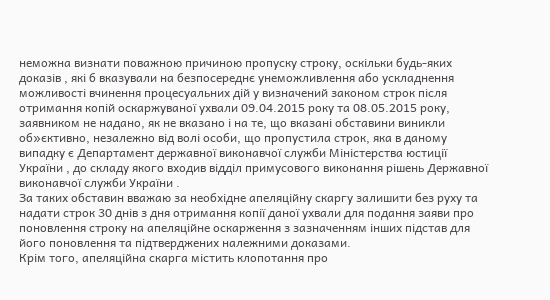неможна визнати поважною причиною пропуску строку, оскільки будь-яких доказів , які б вказували на безпосереднє унеможливлення або ускладнення можливості вчинення процесуальних дій у визначений законом строк після отримання копій оскаржуваної ухвали 09.04.2015 року та 08.05.2015 року, заявником не надано, як не вказано і на те, що вказані обставини виникли об»єктивно, незалежно від волі особи, що пропустила строк, яка в даному випадку є Департамент державної виконавчої служби Міністерства юстиції України , до складу якого входив відділ примусового виконання рішень Державної виконавчої служби України .
За таких обставин вважаю за необхідне апеляційну скаргу залишити без руху та надати строк 30 днів з дня отримання копії даної ухвали для подання заяви про поновлення строку на апеляційне оскарження з зазначенням інших підстав для його поновлення та підтверджених належними доказами.
Крім того, апеляційна скарга містить клопотання про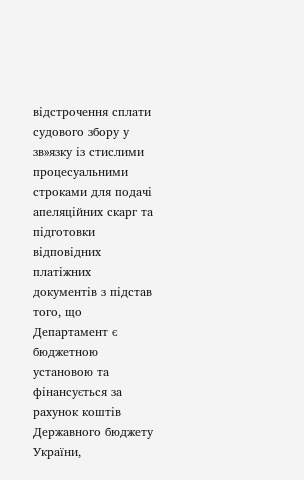відстрочення сплати судового збору у зв»язку із стислими процесуальними строками для подачі апеляційних скарг та підготовки відповідних платіжних документів з підстав того, що Департамент є бюджетною установою та фінансується за рахунок коштів Державного бюджету України,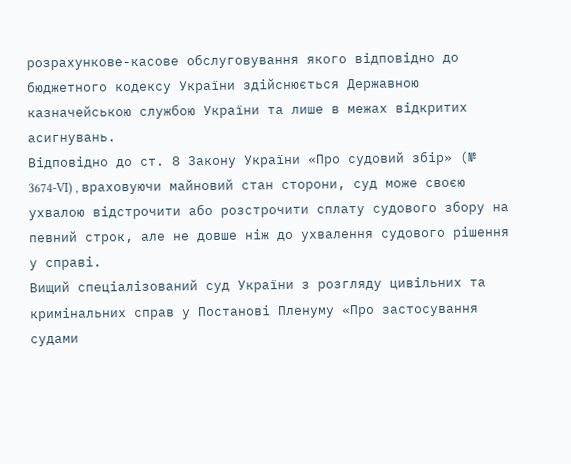розрахункове-касове обслуговування якого відповідно до бюджетного кодексу України здійснюється Державною казначейською службою України та лише в межах відкритих асигнувань.
Відповідно до ст. 8 Закону України «Про судовий збір» (№ 3674-VI) , враховуючи майновий стан сторони, суд може своєю ухвалою відстрочити або розстрочити сплату судового збору на певний строк, але не довше ніж до ухвалення судового рішення у справі.
Вищий спеціалізований суд України з розгляду цивільних та кримінальних справ у Постанові Пленуму «Про застосування судами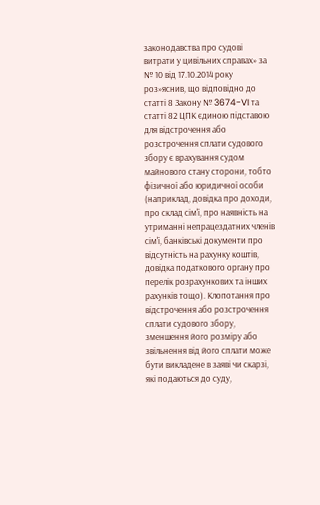законодавства про судові витрати у цивільних справах» за № 10 від 17.10.2014 року роз»яснив, що відповідно до статті 8 Закону № 3674-VI та статті 82 ЦПК єдиною підставою для відстрочення або розстрочення сплати судового збору є врахування судом майнового стану сторони, тобто фізичної або юридичної особи (наприклад, довідка про доходи, про склад сім'ї, про наявність на утриманні непрацездатних членів сім'ї, банківські документи про відсутність на рахунку коштів, довідка податкового органу про перелік розрахункових та інших рахунків тощо). Клопотання про відстрочення або розстрочення сплати судового збору, зменшення його розміру або звільнення від його сплати може бути викладене в заяві чи скарзі, які подаються до суду,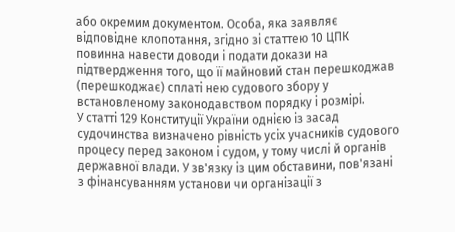або окремим документом. Особа, яка заявляє відповідне клопотання, згідно зі статтею 10 ЦПК повинна навести доводи і подати докази на підтвердження того, що її майновий стан перешкоджав (перешкоджає) сплаті нею судового збору у встановленому законодавством порядку і розмірі.
У статті 129 Конституції України однією із засад судочинства визначено рівність усіх учасників судового процесу перед законом і судом, у тому числі й органів державної влади. У зв'язку із цим обставини, пов'язані з фінансуванням установи чи організації з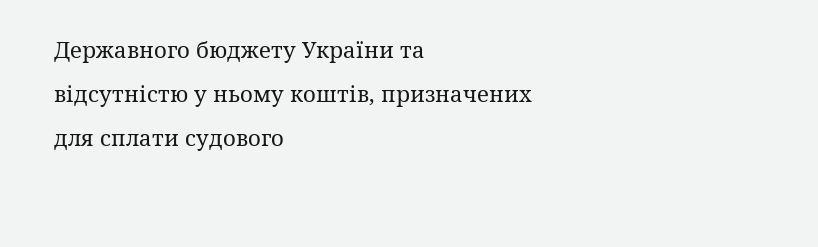Державного бюджету України та відсутністю у ньому коштів, призначених для сплати судового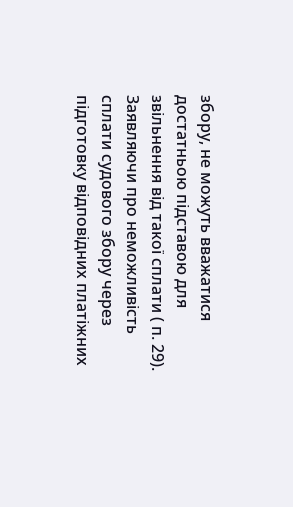збору, не можуть вважатися достатньою підставою для звільнення від такої сплати ( п. 29).
Заявляючи про неможливість сплати судового збору через підготовку відповідних платіжних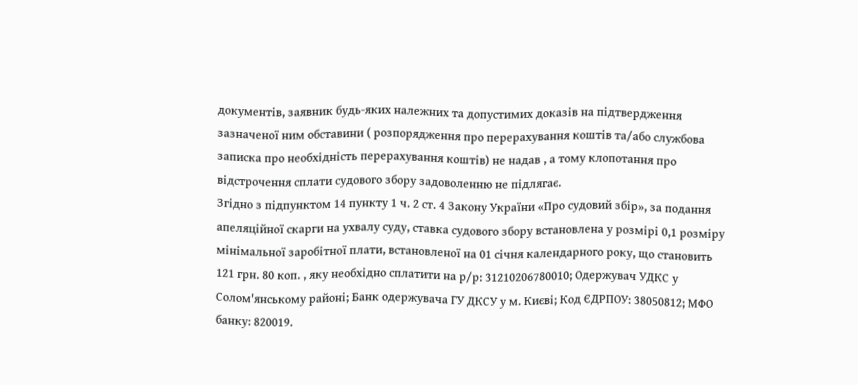документів, заявник будь-яких належних та допустимих доказів на підтвердження зазначеної ним обставини ( розпорядження про перерахування коштів та/або службова записка про необхідність перерахування коштів) не надав , а тому клопотання про відстрочення сплати судового збору задоволенню не підлягає.
Згідно з підпунктом 14 пункту 1 ч. 2 ст. 4 Закону України «Про судовий збір», за подання апеляційної скарги на ухвалу суду, ставка судового збору встановлена у розмірі 0,1 розміру мінімальної заробітної плати, встановленої на 01 січня календарного року, що становить 121 грн. 80 коп. , яку необхідно сплатити на р/р: 31210206780010; Одержувач УДКС у Солом'янському районі; Банк одержувача ГУ ДКСУ у м. Києві; Код ЄДРПОУ: 38050812; МФО банку: 820019.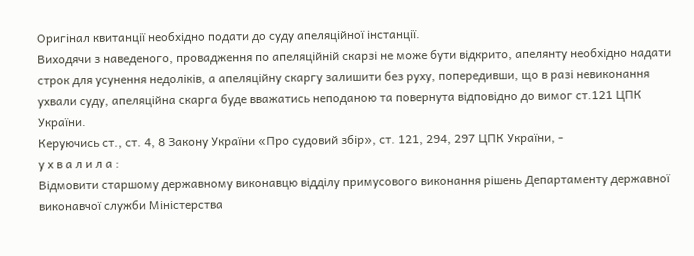Оригінал квитанції необхідно подати до суду апеляційної інстанції.
Виходячи з наведеного, провадження по апеляційній скарзі не може бути відкрито, апелянту необхідно надати строк для усунення недоліків, а апеляційну скаргу залишити без руху, попередивши, що в разі невиконання ухвали суду, апеляційна скарга буде вважатись неподаною та повернута відповідно до вимог ст.121 ЦПК України.
Керуючись ст., ст. 4, 8 Закону України «Про судовий збір», ст. 121, 294, 297 ЦПК України, -
у х в а л и л а :
Відмовити старшому державному виконавцю відділу примусового виконання рішень Департаменту державної виконавчої служби Міністерства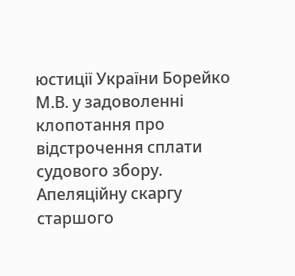юстиції України Борейко М.В. у задоволенні клопотання про відстрочення сплати судового збору.
Апеляційну скаргу старшого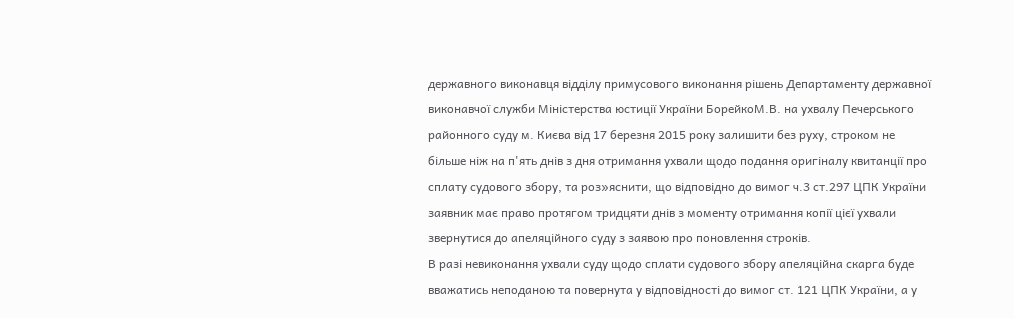державного виконавця відділу примусового виконання рішень Департаменту державної виконавчої служби Міністерства юстиції України БорейкоМ.В. на ухвалу Печерського районного суду м. Києва від 17 березня 2015 року залишити без руху, строком не більше ніж на п'ять днів з дня отримання ухвали щодо подання оригіналу квитанції про сплату судового збору, та роз»яснити, що відповідно до вимог ч.3 ст.297 ЦПК України заявник має право протягом тридцяти днів з моменту отримання копії цієї ухвали звернутися до апеляційного суду з заявою про поновлення строків.
В разі невиконання ухвали суду щодо сплати судового збору апеляційна скарга буде вважатись неподаною та повернута у відповідності до вимог ст. 121 ЦПК України, а у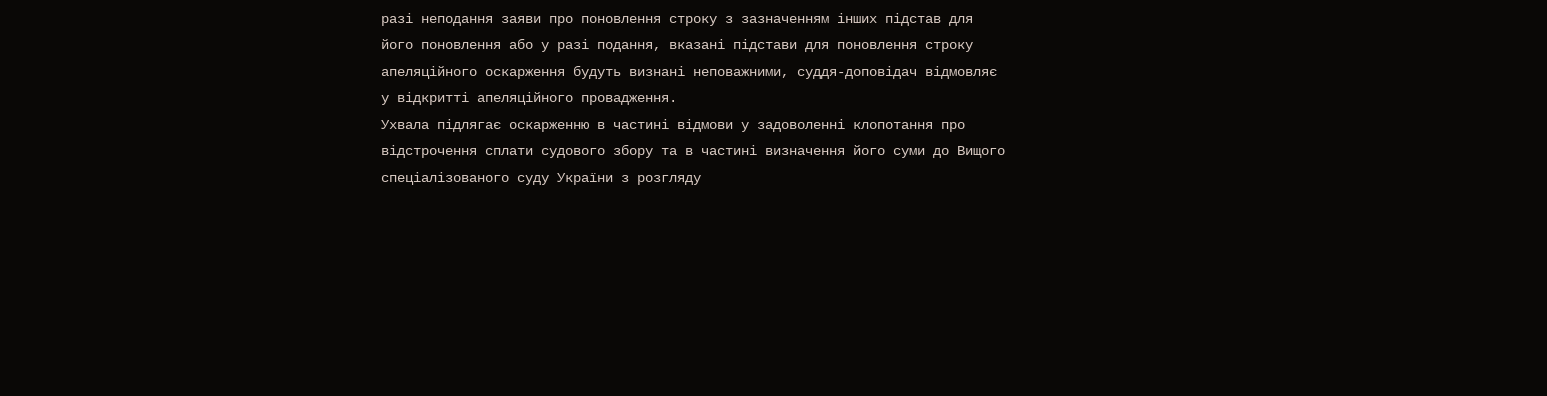разі неподання заяви про поновлення строку з зазначенням інших підстав для його поновлення або у разі подання, вказані підстави для поновлення строку апеляційного оскарження будуть визнані неповажними, суддя-доповідач відмовляє у відкритті апеляційного провадження.
Ухвала підлягає оскарженню в частині відмови у задоволенні клопотання про відстрочення сплати судового збору та в частині визначення його суми до Вищого спеціалізованого суду України з розгляду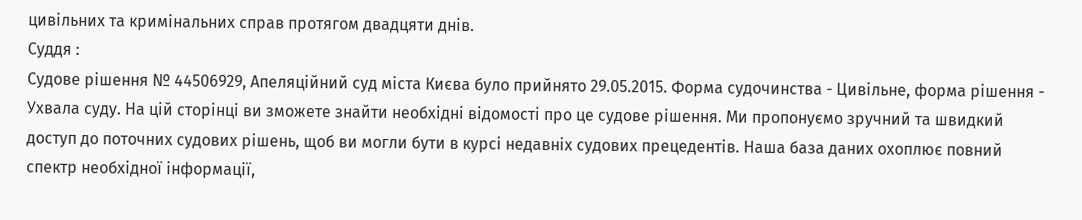цивільних та кримінальних справ протягом двадцяти днів.
Суддя :
Судове рішення № 44506929, Апеляційний суд міста Києва було прийнято 29.05.2015. Форма судочинства - Цивільне, форма рішення - Ухвала суду. На цій сторінці ви зможете знайти необхідні відомості про це судове рішення. Ми пропонуємо зручний та швидкий доступ до поточних судових рішень, щоб ви могли бути в курсі недавніх судових прецедентів. Наша база даних охоплює повний спектр необхідної інформації,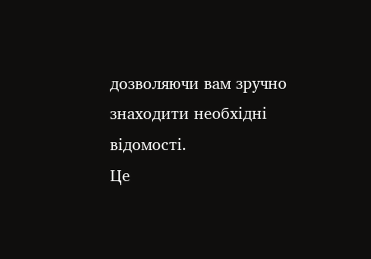дозволяючи вам зручно знаходити необхідні відомості.
Це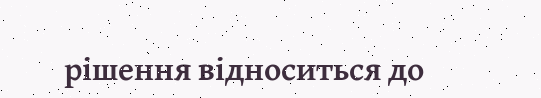рішення відноситься до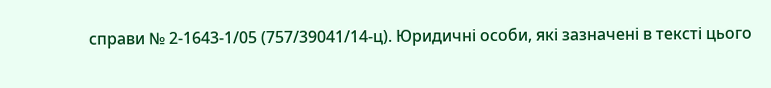справи № 2-1643-1/05 (757/39041/14-ц). Юридичні особи, які зазначені в тексті цього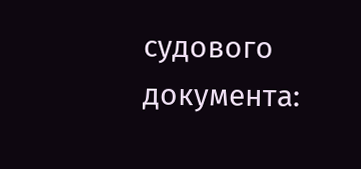судового документа: